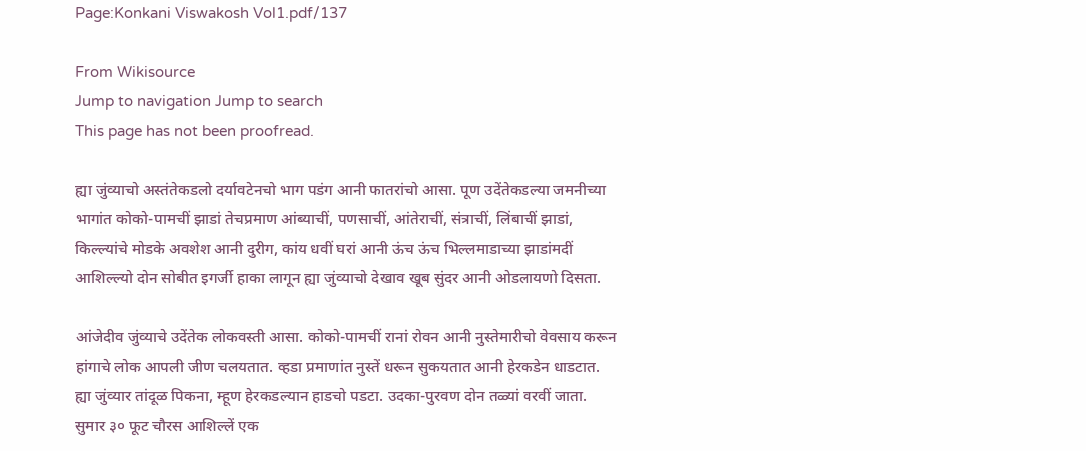Page:Konkani Viswakosh Vol1.pdf/137

From Wikisource
Jump to navigation Jump to search
This page has not been proofread.

ह्या जुंव्याचो अस्तंतेकडलो दर्यावटेनचो भाग पडंग आनी फातरांचो आसा. पूण उदेंतेकडल्या जमनीच्या भागांत कोको-पामचीं झाडां तेचप्रमाण आंब्याचीं, पणसाचीं, आंतेराचीं, संत्राचीं, लिंबाचीं झाडां, किल्ल्यांचे मोडके अवशेश आनी दुरीग, कांय धवीं घरां आनी ऊंच ऊंच भिल्लमाडाच्या झाडांमदीं आशिल्ल्यो दोन सोबीत इगर्जी हाका लागून ह्या जुंव्याचो देखाव खूब सुंदर आनी ओडलायणो दिसता.

आंजेदीव जुंव्याचे उदेंतेक लोकवस्ती आसा. कोको-पामचीं रानां रोवन आनी नुस्तेमारीचो वेवसाय करून हांगाचे लोक आपली जीण चलयतात. व्हडा प्रमाणांत नुस्तें धरून सुकयतात आनी हेरकडेन धाडटात. ह्या जुंव्यार तांदूळ पिकना, म्हूण हेरकडल्यान हाडचो पडटा. उदका-पुरवण दोन तळ्यां वरवीं जाता. सुमार ३० फूट चौरस आशिल्लें एक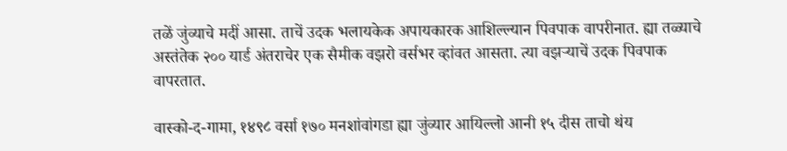तळें जुंव्याचे मदीं आसा. ताचें उदक भलायकेक अपायकारक आशिल्ल्यान पिवपाक वापरीनात. ह्या तळ्याचे अस्तंतेक २०० यार्ड अंतराचेर एक सैमीक वझरो वर्सभर व्हांवत आसता. त्या वझऱ्याचें उदक पिवपाक वापरतात.

वास्को-द-गामा, १४९८ वर्सा १७० मनशांवांगडा ह्या जुंव्यार आयिल्लो आनी १५ दीस ताचो थंय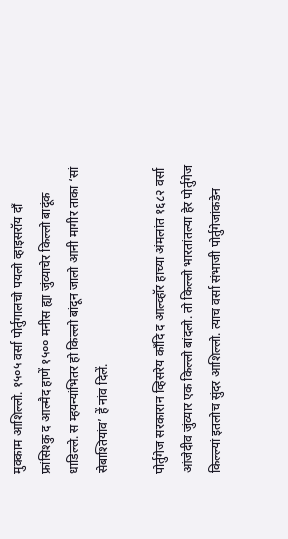मुक्काम आशिल्लो. १५०५ वर्सा पोर्तुगालचो पयलो व्हाइसरॉय दाँ फ्रांसिश्कु द आल्मैद हाणें १५०० मनीस ह्या जुंव्याचेर किल्लो बादूंक धाडिल्ले. स म्हयन्यांभितर हो किल्लो बांदून जालो आनी मागीर ताका ‘सां सेबाश्तियांव’ हें नांव दिलें.

पोर्तुगेज सरकारान व्हिसरेय काँदि द आल्व्हॉर हाच्या अंमलांत १६८२ वर्सा आंजेदीव जुंव्यार एक किल्लो बांदलो. तो किल्लो भारतांतल्या हेर पोर्तुगेज किल्ल्यां इतलोच सुंदर आशिल्लो. त्याच वर्सा संभाजी पोर्तुगेजांकडेन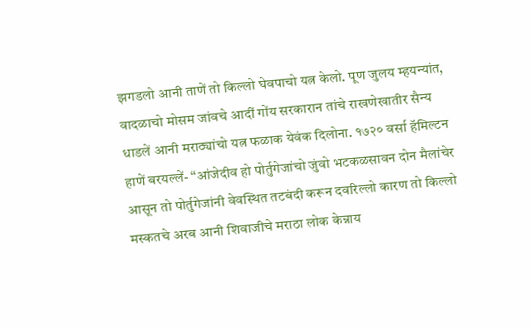झगडलो आनी ताणें तो किल्लो घेवपाचो यत्न केलो. पूण जुलय म्हयन्यांत, वादळाचो मोसम जांवचे आदीं गोंय सरकारान तांचे राखणेखातीर सैन्य धाडलें आनी मराठ्यांचो यत्न फळाक येवंक दिलोना. १७२० वर्सा हॅमिल्टन हाणें बरयल्लें- “आंजेदीव हो पोर्तुगेजांचो जुंवो भटकळसावन दोन मैलांचेर आसून तो पोर्तुगेजांनी वेवस्थित तटबंदी करून दवरिल्लो कारण तो किल्लो मस्कतचे अरब आनी शिवाजीचे मराठा लोक केन्नाय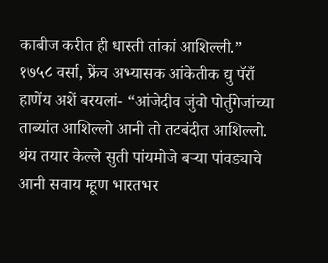काबीज करीत ही धास्ती तांकां आशिल्ली.” १७५८ वर्सा, फ्रेंच अभ्यासक आंकेतीक द्यु पॅराँ हाणेंय अशें बरयलां- “आंजेदीव जुंवो पोर्तुगेजांच्या ताब्यांत आशिल्लो आनी तो तटबंदीत आशिल्लो. थंय तयार केल्ले सुती पांयमोजे बऱ्या पांवड्याचे आनी सवाय म्हूण भारतभर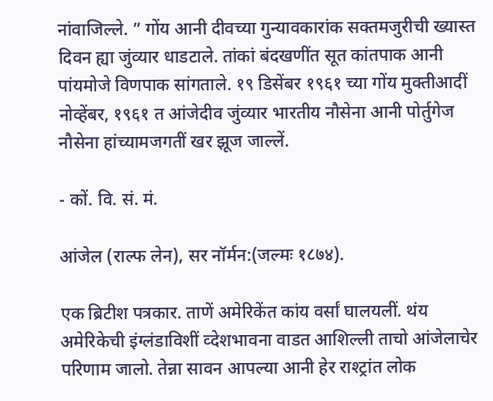नांवाजिल्ले. ” गोंय आनी दीवच्या गुन्यावकारांक सक्तमजुरीची ख्यास्त दिवन ह्या जुंव्यार धाडटाले. तांकां बंदखणींत सूत कांतपाक आनी पांयमोजे विणपाक सांगताले. १९ डिसेंबर १९६१ च्या गोंय मुक्तीआदीं नोव्हेंबर, १९६१ त आंजेदीव जुंव्यार भारतीय नौसेना आनी पोर्तुगेज नौसेना हांच्यामजगतीं खर झूज जाल्लें.

- कों. वि. सं. मं.

आंजेल (राल्फ लेन), सर नॉर्मन:(जल्मः १८७४).

एक ब्रिटीश पत्रकार. ताणें अमेरिकेंत कांय वर्सां घालयलीं. थंय अमेरिकेची इंग्लंडाविशीं व्देशभावना वाडत आशिल्ली ताचो आंजेलाचेर परिणाम जालो. तेन्ना सावन आपल्या आनी हेर राश्ट्रांत लोक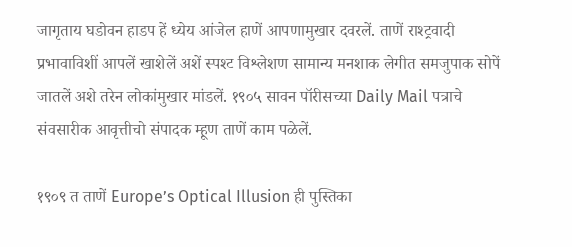जागृताय घडोवन हाडप हें ध्येय आंजेल हाणें आपणामुखार दवरलें. ताणें राश्ट्रवादी प्रभावाविशीं आपलें खाशेलें अशें स्पश्ट विश्लेशण सामान्य मनशाक लेगीत समजुपाक सोपें जातलें अशे तरेन लोकांमुखार मांडलें. १९०५ सावन पॉरीसच्या Daily Mail पत्राचे संवसारीक आवृत्तीचो संपादक म्हूण ताणें काम पळेलें.

१९०९ त ताणें Europe’s Optical Illusion ही पुस्तिका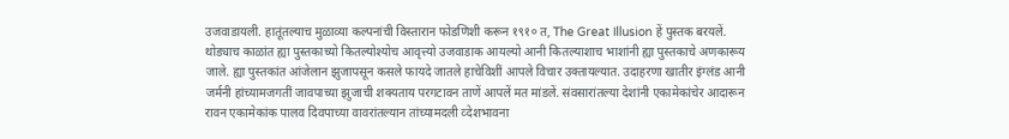उजवाडायली. हातूंतल्याच मुळाव्या कल्पनांची विस्तारान फोडणिशी करून १९१० त, The Great Illusion हें पुस्तक बरयलें. थोड्याच काळांत ह्या पुस्तकाच्यो कितल्योश्योच आवृत्त्यो उजवाडाक आयल्यो आनी कितल्याशाच भाशांनी ह्या पुस्तकाचे अणकारूय जाले. ह्या पुस्तकांत आंजेलान झुजापसून कसले फायदे जातले हाचेविशीं आपले विचार उक्तायल्यात. उदाहरणा खातीर इंग्लंड आनी जर्मनी हांच्यामजगतीं जावपाच्या झुजाची शक्यताय परगटावन ताणें आपलें मत मांडलें. संवसारांतल्या देशांनी एकामेकांचेर आदारून रावन एकामेकांक पालव दिवपाच्या वावरांतल्यान तांच्यामदली व्देशभावना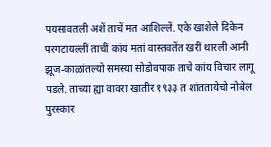पयसावतली अशें ताचें मत आशिल्लें. एके खाशेले दिकेन परगटायल्लीं ताचीं कांय मतां वास्तवतेंत खरीं थारली आनी झूज-काळांतल्यो समस्या सोडोवपाक ताचे कांय विचार लागू पडले. ताच्या ह्या वावरा खातीर १९३३ त शांततायेचो नोबेल पुरस्कार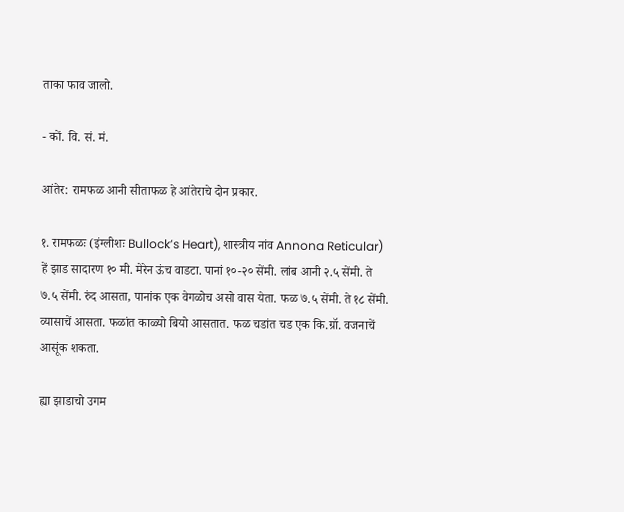ताका फाव जालो.

- कों. वि. सं. मं.

आंतेर: रामफळ आनी सीताफळ हे आंतेराचे दोन प्रकार.

१. रामफळः (इंग्लीशः Bullock’s Heart), शास्त्रीय नांव Annona Reticular) हें झाड सादारण १० मी. मेरेन ऊंच वाडटा. पानां १०-२० सेंमी. लांब आनी २.५ सेंमी. ते ७.५ सेंमी. रुंद आसता, पानांक एक वेगळोच असो वास येता. फळ ७.५ सेंमी. ते १८ सेंमी. व्यासाचें आसता. फळांत काळ्यो बियो आसतात. फळ चडांत चड एक कि.ग्रॉ. वजनाचें आसूंक शकता.

ह्या झाडाचो उगम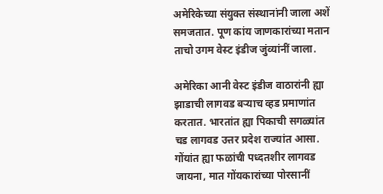अमेरिकेच्या संयुक्त संस्थानांनी जाला अशें समजतात. पूण कांय जाणकारांच्या मतान ताचो उगम वेस्ट इंडीज जुंव्यांनीं जाला.

अमेरिका आनी वेस्ट इंडीज वाठारांनी ह्या झाडाची लागवड बऱ्याच व्हड प्रमाणांत करतात. भारतांत ह्या पिकाची सगळ्यांत चड लागवड उत्तर प्रदेश राज्यांत आसा. गोंयांत ह्या फळांची पध्दतशीर लागवड जायना, मात गोंयकारांच्या पोरसानीं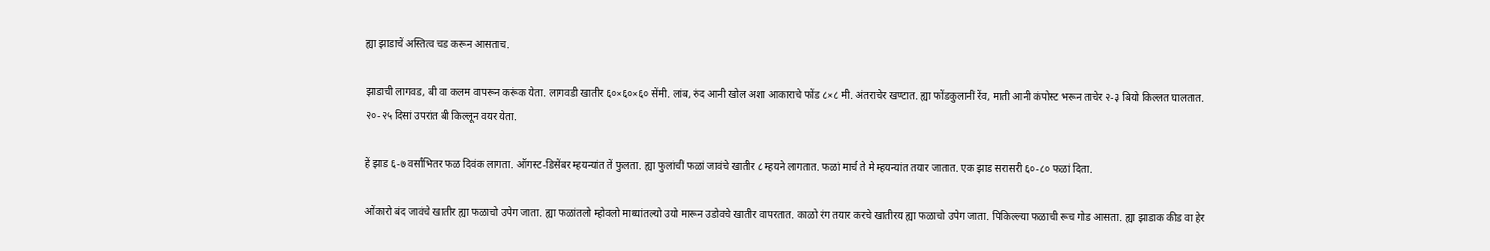ह्या झाडाचें अस्तित्व चड करून आसताच.

झाडाची लागवड, बी वा कलम वापरून करूंक येता. लागवडी खातीर ६०×६०×६० सेंमी. लांब, रुंद आनी खोल अशा आकाराचे फोंड ८×८ मी. अंतराचेर खण्टात. ह्या फोंडकुलानीं रेंव, माती आनी कंपोस्ट भरून ताचेर २-३ बियो किल्लत घालतात. २०-२५ दिसां उपरांत बी किल्लून वयर येता.

हें झाड ६-७ वर्सांभितर फळ दिवंक लागता. ऑगस्ट-डिसेंबर म्हयन्यांत तें फुलता. ह्या फुलांचीं फळां जावंचे खातीर ८ म्हयने लागतात. फळां मार्च ते मे म्हयन्यांत तयार जातात. एक झाड सरासरी ६०-८० फळां दिता.

ओंकारो बंद जावंचे खातीर ह्या फळाचो उपेग जाता. ह्या फळांतलो म्होवलो माथ्यांतल्यो उयो मारून उडोवचे खातीर वापरतात. काळो रंग तयार करचे खातीरय ह्या फळाचो उपेग जाता. पिकिल्ल्या फळाची रूच गोड आसता. ह्या झाडाक कीड वा हेर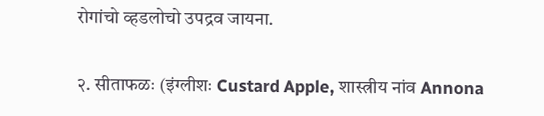रोगांचो व्हडलोचो उपद्रव जायना.

२. सीताफळः (इंग्लीशः Custard Apple, शास्त्रीय नांव Annona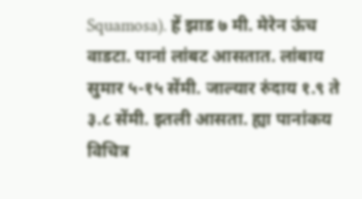Squamosa). हें झाड ७ मी. मेरेन ऊंच वाडटा. पानां लांबट आसतात. लांबाय सुमार ५-१५ सेंमी. जाल्यार रुंदाय १.९ ते ३.८ सेंमी. इतली आसता. ह्या पानांकय विचित्र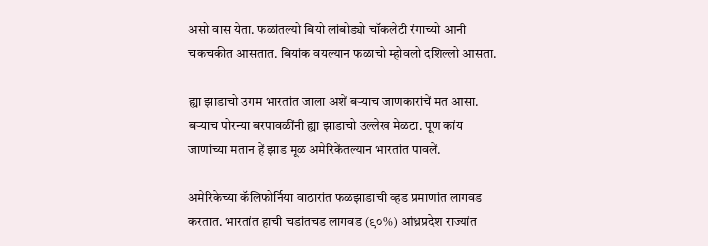असो वास येता. फळांतल्यो बियो लांबोड्यो चॉकलेटी रंगाच्यो आनी चकचकीत आसतात. बियांक वयल्यान फळाचो म्होवलो दशिल्लो आसता.

ह्या झाडाचो उगम भारतांत जाला अशें बऱ्याच जाणकारांचें मत आसा. बऱ्याच पोरन्या बरपावळींनी ह्या झाडाचो उल्लेख मेळटा. पूण कांय जाणांच्या मतान हें झाड मूळ अमेरिकेंतल्यान भारतांत पावलें.

अमेरिकेच्या कॅलिफोर्निया वाठारांत फळझाडाची व्हड प्रमाणांत लागवड करतात. भारतांत हाची चडांतचड लागवड (९०%) आंध्रप्रदेश राज्यांत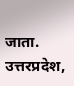जाता. उत्तरप्रदेश,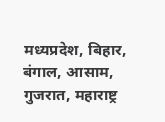मध्यप्रदेश, बिहार, बंगाल, आसाम, गुजरात, महाराष्ट्र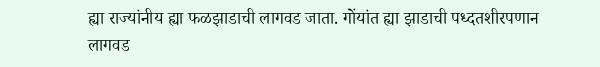ह्या राज्यांनीय ह्या फळझाडाची लागवड जाता. गोंयांत ह्या झाडाची पध्दतशीरपणान लागवड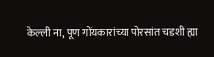केल्ली ना, पूण गोंयकारांच्या पोरसांत चडशी ह्या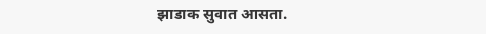झाडाक सुवात आसता.